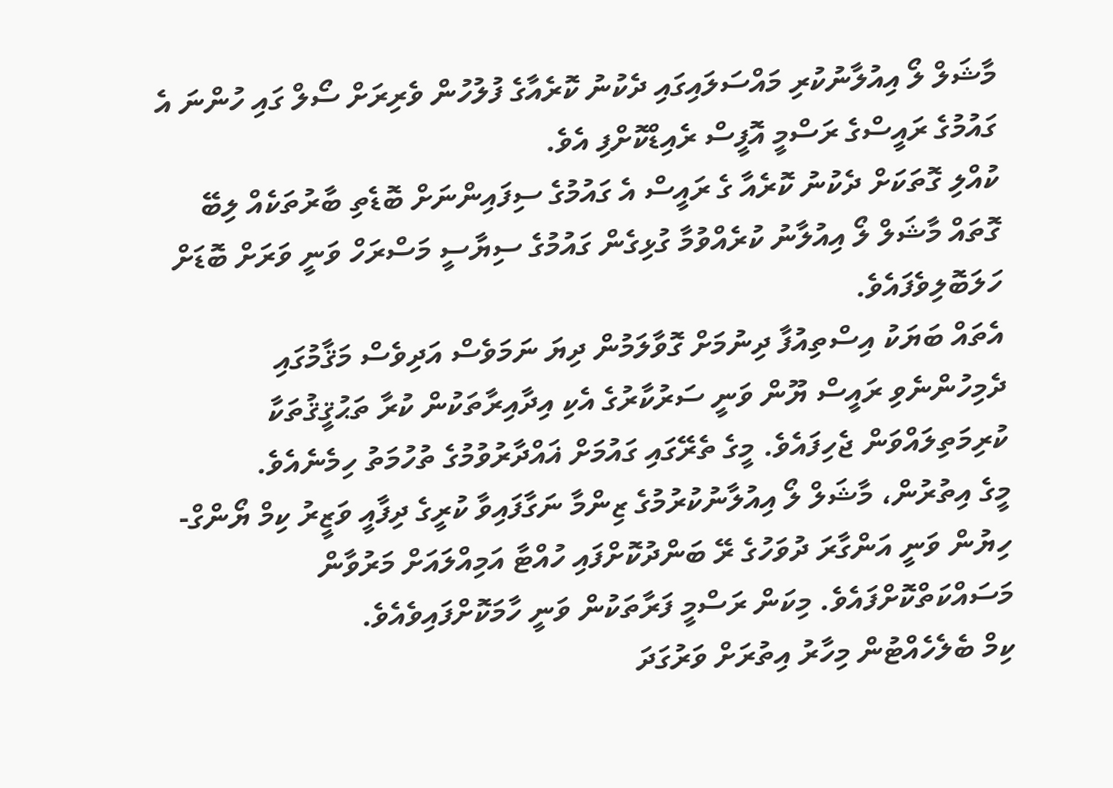މާޝަލް ލޯ އިއުލާނުކުރި މައްސަލައިގައި ދެކުނު ކޮރެއާގެ ފުލުހުން ވެރިރަށް ސޯލް ގައި ހުންނަ އެ ގައުމުގެ ރައީސްގެ ރަސްމީ އޮފީސް ރެއިޑްކޮށްފި އެވެ.
ކުއްލި ގޮތަކަށް ދެކުނު ކޮރެއާ ގެ ރައީސް އެ ގައުމުގެ ސިފައިންނަށް ބޮޑެތި ބާރުތަކެއް ލިބޭ ގޮތައް މާޝަލް ލޯ އިއުލާނު ކުރެއްވުމާ ގުޅިގެން ގައުމުގެ ސިޔާސީ މަސްރަހް ވަނީ ވަރަށް ބޮޑަށް ހަލަބޮލިވެފައެވެ.
އެތައް ބަޔަކު އިސްތިއުފާ ދިނުމަށް ގޮވާލަމުން ދިޔަ ނަމަވެސް އަދިވެސް މަޤާމުގައި ދެމިހުންނެވި ރައީސް ޔޫން ވަނީ ސަރުކާރުގެ އެކި އިދާއިރާތަކުން ކުރާ ތަޙުޤީޤުތަކާ ކުރިމަތިލައްވަން ޖެހިފައެވެ. މީގެ ތެރޭގައި ގައުމަށް ޣައްދާރުވުމުގެ ތުހުމަތު ހިމެނެއެވެ.
މީގެ އިތުރުން، މާޝަލް ލޯ އިއުލާނުކުރުމުގެ ޒިންމާ ނަގާފައިވާ ކުރީގެ ދިފާއީ ވަޒީރު ކިމް ޔޯންގް-ހިޔުން ވަނީ އަންގާރަ ދުވަހުގެ ރޭ ބަންދުކޮށްފައި ހުއްޓާ އަމިއްލައަށް މަރުވާން މަސައްކަތްކޮށްފައެވެ. މިކަން ރަސްމީ ފަރާތަކުން ވަނީ ހާމަކޮށްފައިވެއެވެ.
ކިމް ބެލެހެއްޓުން މިހާރު އިތުރަށް ވަރުގަދަ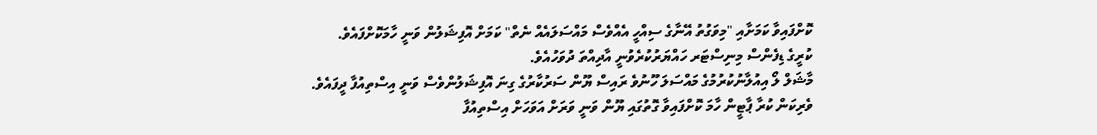ކޮށްފައިވާ ކަމަށާއި "މިވަގުތު އޭނާގެ ސިއްހީ އެއްވެސް މައްސަލައެއް ނެތް" ކަމަށް އޮފިޝަލުން ވަނީ ހާމަކޮށްފައެވެ.
ކުރީގެ ޑިފެންސް މިނިސްޓަރ ހައްޔަރުކުރެވުނީ އާދިއްތަ ދުވަހުއެވެ.
މާޝަލް ލޯ އިއުލާނުކުރުމުގެ މައްސަލަ ހޫނުވެ ރައިސް ޔޫން ސަރުކާރުގެ ގިނަ އޮފިޝަލުންވެސް ވަނީ އިސްތިއުފާ ދީފައެވެ.
ވެރިކަން ކުރާ ޕާޓީން ހާމަ ކޮށްފައިވާ ގޮތުގައި ޔޫން ވަނީ ވަރަށް އަވަހަށް އިސްތިއުފާ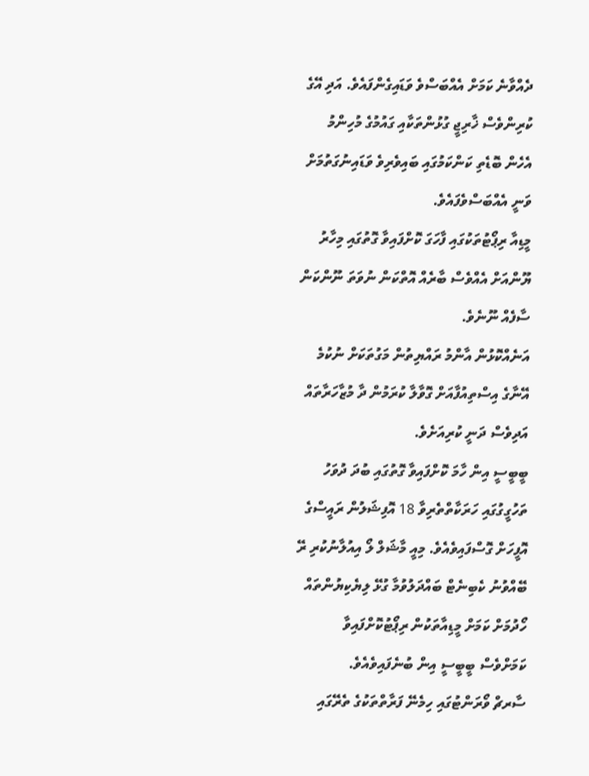ދެއްވާނެ ކަމަށް އެއްބަސްވެ ވަޑައިގެންފައެވެ. އަދި އޭގެ ކުރިންވެސް ޚާރިޖީ ގުޅުންތަކާއި ގައުމުގެ މުހިންމު އެހެން ބޮޑެތި ކަންކަމުގައި ބައިވެރިވެ ވަޑައިނުގަތުމަށް ވަނީ އެއްބަސްވެފައެވެ.
މީޑިއާ ރިޕޯޓުތަކުގައި ފާހަގަ ކޮށްފައިވާ ގޮތުގައި މިހާރު ޔޫންއަށް އެއްވެސް ބާރެއް އޮތްކަން ނުވަތަ ނޫންކަން ސާފެއް ނޫނެވެ.
އަނެއްކޮޅުން އާންމު ރައްޔިތުން މަގުތަކަށް ނުކުމެ އޭނާގެ އިސްތިއުފާއަށް ގޮވާލާ ކުރަމުން ދާ މުޒާހަރާތައް އަދިވެސް ދަނީ ކުރިއަށެވެ.
ބީބީސީ އިން ހާމަ ކޮށްފައިވާ ގޮތުގައި ބުދަ ދުވަހު ތަހުގީގުގައި ހަރަކާތްތެރިވާ 18 އޮފިޝަލުން ރައީސްގެ އޮފީހަށް ގޮސްފައިވެއެވެ. މިއީ މާޝަލް ލޯ އިއުލާނުކުރި ރޭ ބޭއްވުނު ކެބިނެޓް ބައްދަލުވުމާ ގުޅޭ ލިޔެކިޔުންތައް ހޯދުމަށް ކަމަށް މީޑިއާތަކުން ރިޕޯޓުކޮށްފައިވާ ކަމަށްވެސް ބީބީސީ އިން ބުނެފައިވެއެވެ.
ސާރޗް ވޯރަންޓުގައި ހިމެނޭ ފަރާތްތަކުގެ ތެރޭގައި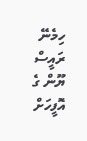ހިމެނޭ ރައީސް ޔޫން ގެ އޮފީހަށް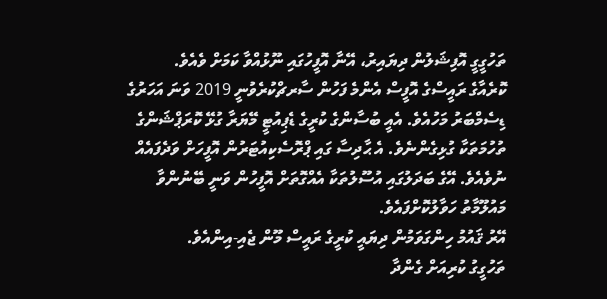ތަހުގީގީ އޮފިޝަލުން ދިޔައިރު، އޭނާ އޮފީހުގައި ނޫޅުއްވާ ކަމަށް ވެއެވެ.
ކޮރެއާގެ ރައީސްގެ އޮފީސް އެންމެ ފަހުން ސާރޗްކުރެވުނީ 2019 ވަނަ އަހަރުގެ ޑިސެމްބަރު މަހުއެވެ. އެއީ ބުސާންގެ ކުރީގެ ޑެޕިއުޓީ މޭޔަރާ ގުޅޭ ކޮރަޕްޝަންގެ ތުހުމަތަކާ ގުޅިގެންނެވެ. އެ ޙާދިސާ ގައި ޕްރޮސެކިއުޓަރުން އޮފީހަށް ވަދެފައެއް ނުވެއެވެ. އޭގެ ބަދަލުގައި އުސޫލުތަކާ އެއްގޮތަށް އޮފީހުން ވަނީ ބޭނުންވާ މައުލޫމާތު ހަވާލުކޮށްފައެވެ.
އޭރު ޤައުމު ހިންގަވަމުން ދިޔައީ ކުރީގެ ރައީސް މޫން ޖެއި-އިންއެވެ.
ތަހުގީގު ކުރިއަށް ގެންދާ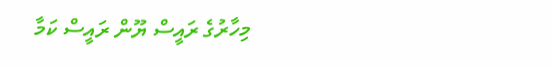މިހާރުގެ ރައީސް ޔޫން ރައީސް ކަމާ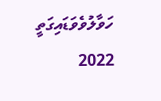ހަވާލުވެވަޑައިގަތީ 2022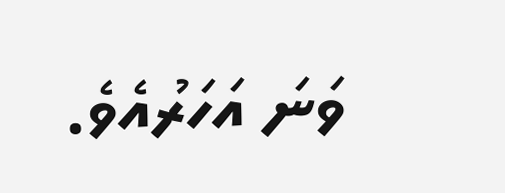ވަނަ އަހަރުއެވެ.